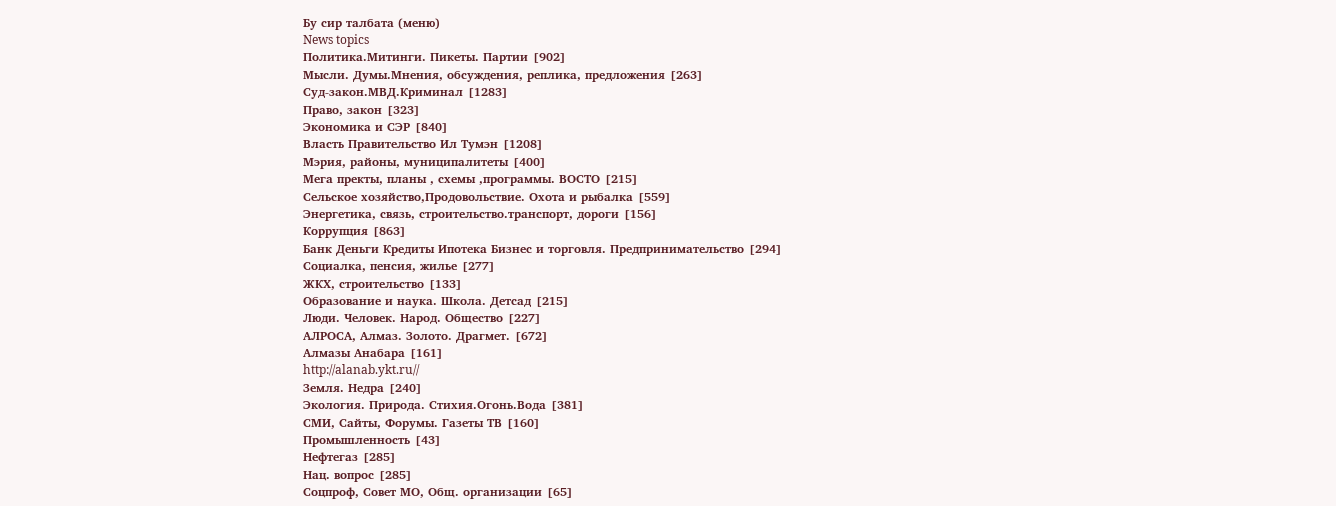Бу сир талбата (меню)
News topics
Политика.Митинги. Пикеты. Партии [902]
Мысли. Думы.Мнения, обсуждения, реплика, предложения [263]
Суд-закон.МВД.Криминал [1283]
Право, закон [323]
Экономика и СЭР [840]
Власть Правительство Ил Тумэн [1208]
Мэрия, районы, муниципалитеты [400]
Мега пректы, планы , схемы ,программы. ВОСТО [215]
Сельское хозяйство,Продовольствие. Охота и рыбалка [559]
Энергетика, связь, строительство.транспорт, дороги [156]
Коррупция [863]
Банк Деньги Кредиты Ипотека Бизнес и торговля. Предпринимательство [294]
Социалка, пенсия, жилье [277]
ЖКХ, строительство [133]
Образование и наука. Школа. Детсад [215]
Люди. Человек. Народ. Общество [227]
АЛРОСА, Алмаз. Золото. Драгмет. [672]
Алмазы Анабара [161]
http://alanab.ykt.ru//
Земля. Недра [240]
Экология. Природа. Стихия.Огонь.Вода [381]
СМИ, Сайты, Форумы. Газеты ТВ [160]
Промышленность [43]
Нефтегаз [285]
Нац. вопрос [285]
Соцпроф, Совет МО, Общ. организации [65]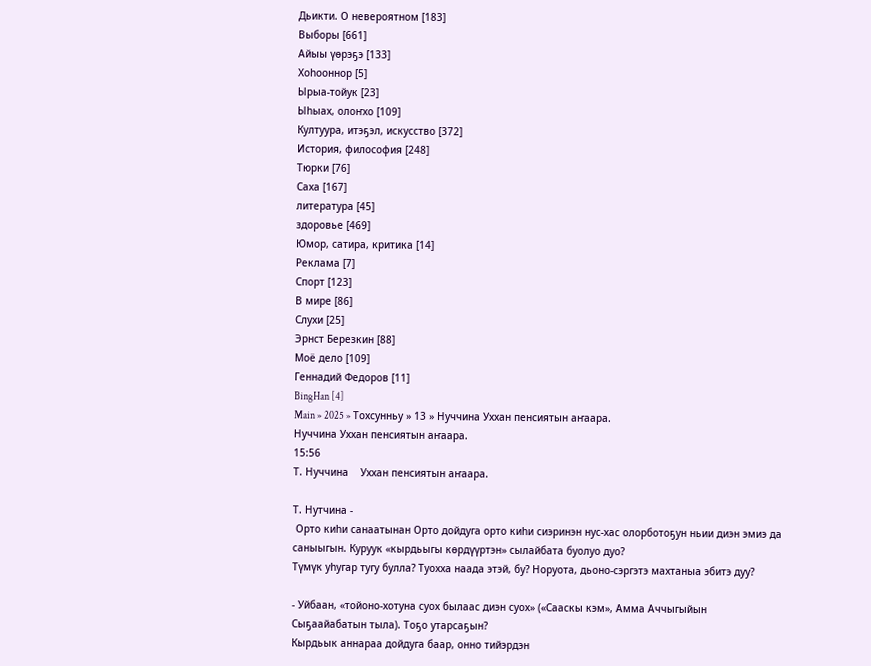Дьикти. О невероятном [183]
Выборы [661]
Айыы үөрэҕэ [133]
Хоһооннор [5]
Ырыа-тойук [23]
Ыһыах, олоҥхо [109]
Култуура, итэҕэл, искусство [372]
История, философия [248]
Тюрки [76]
Саха [167]
литература [45]
здоровье [469]
Юмор, сатира, критика [14]
Реклама [7]
Спорт [123]
В мире [86]
Слухи [25]
Эрнст Березкин [88]
Моё дело [109]
Геннадий Федоров [11]
BingHan [4]
Main » 2025 » Тохсунньу » 13 » Нуччина Уххан пенсиятын аҥаара.
Нуччина Уххан пенсиятын аҥаара.
15:56
Т. Нуччина    Уххан пенсиятын аҥаара.

Т. Нутчина -
 Орто киһи санаатынан Орто дойдуга орто киһи сиэринэн нус-хас олорботоҕун ньии диэн эмиэ да саныыгын. Куруук «кырдьыгы көрдүүртэн» сылайбата буолуо дуо?
Түмүк уһугар тугу булла? Туохха наада этэй, бу? Норуота, дьоно-сэргэтэ махтаныа эбитэ дуу?

- Уйбаан, «тойоно-хотуна суох былаас диэн суох» («Сааскы кэм», Амма Аччыгыйын Сыҕаайабатын тыла). Тоҕо утарсаҕын?
Кырдьык аннараа дойдуга баар, онно тийэрдэн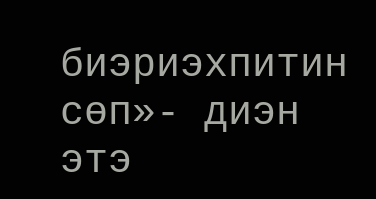биэриэхпитин сөп»- диэн этэ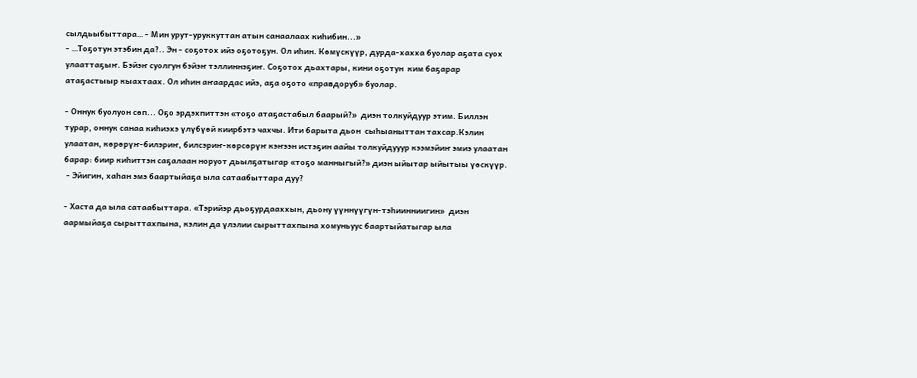сылдьыбыттара… - Мин урут-уруккуттан атын санаалаах киһибин...»
- …Тоҕотун этэбин да?.. Эн - соҕотох ийэ оҕотоҕун. Ол иһин. Көмүскүүр, дурда-хахха буолар аҕата суох улааттаҕыҥ. Бэйэҥ суолгун бэйэҥ тэллиннэҕиҥ. Соҕотох дьахтары, кини оҕотун  ким баҕарар атаҕастыыр кыахтаах. Ол иһин аҥаардас ийэ, аҕа оҕото «правдоруб» буолар.

- Оннук буолуон сөп... Оҕо эрдэхпиттэн «тоҕо атаҕастабыл баарый?»  диэн толкуйдуур этим. Биллэн турар, оннук санаа киһиэхэ үлүбүөй киирбэтэ чахчы. Ити барыта дьон  сыһыаныттан тахсар.Кэлин улаатан, көрөрүҥ-билэриҥ, билсэриҥ-көрсөрүҥ кэҥээн истэҕин аайы толкуйдууур кээмэйиҥ эмиэ улаатан барар: биир киһиттэн саҕалаан норуот дьылҕатыгар «тоҕо манныгый?» диэн ыйытар ыйытыы үөскүүр.
 - Эйигин, хаһан эмэ баартыйаҕа ыла сатаабыттара дуу?

- Хаста да ыла сатаабыттара. «Тэрийэр дьоҕурдааххын, дьону үүннүүгүн-тэһиинниигин»  диэн аармыйаҕа сырыттахпына, кэлин да үлэлии сырыттахпына хомуньуус баартыйатыгар ыла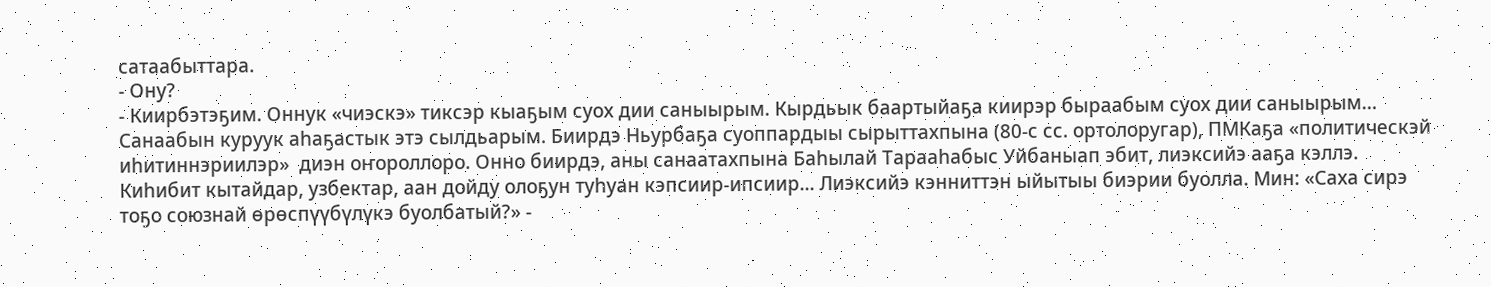сатаабыттара.
- Ону?
- Киирбэтэҕим. Оннук «чиэскэ» тиксэр кыаҕым суох дии саныырым. Кырдьык баартыйаҕа киирэр быраабым суох дии саныырым…  Санаабын куруук аһаҕастык этэ сылдьарым. Биирдэ Ньурбаҕа суоппардыы сырыттахпына (80-с сс. ортолоругар), ПМКаҕа «политическэй иһитиннэриилэр»  диэн оҥороллоро. Онно биирдэ, аны санаатахпына Баһылай Тарааһабыс Уйбаныап эбит, лиэксийэ ааҕа кэллэ. Киһибит кытайдар, узбектар, аан дойду олоҕун туһуан кэпсиир-ипсиир... Лиэксийэ кэнниттэн ыйытыы биэрии буолла. Мин: «Саха сирэ тоҕо союзнай өрөспүүбүлүкэ буолбатый?» -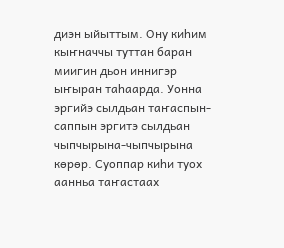диэн ыйыттым. Ону киһим кыҥначчы туттан баран миигин дьон иннигэр ыҥыран таһаарда. Уонна эргийэ сылдьан таҥаспын-саппын эргитэ сылдьан чыпчырына-чыпчырына көрөр. Суоппар киһи туох аанньа таҥастаах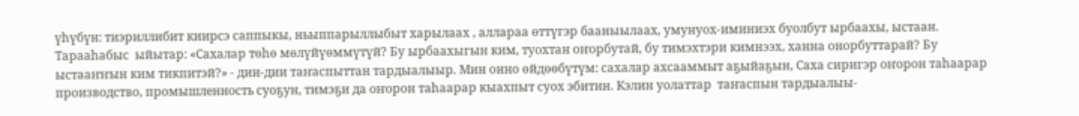үһүбүн: тиэриллибит киирсэ саппыкы, ньыппарыллыбыт харылаах , аллараа өттүгэр бааныылаах, умунуох-иминиэх буолбут ырбаахы, ыстаан. Тарааһабыс  ыйытар: «Сахалар төһө мөлүйүөммүтүй? Бу ырбаахыгын ким, туохтан оҥорбутай, бу тимэхтэри кимнээх, ханна онорбуттарай? Бу ыстааҥҥын ким тикпитэй?» - дии-дии таҥаспыттан тардыалыыр. Мин онно өйдөөбүтүм: сахалар ахсааммыт аҕыйаҕын, Саха сиригэр оҥорон таһаарар производство, промышленность суоҕун, тимэҕи да оҥорон таһаарар кыахпыт суох эбитин. Кэлин уолаттар  таҥаспын тардыалыы-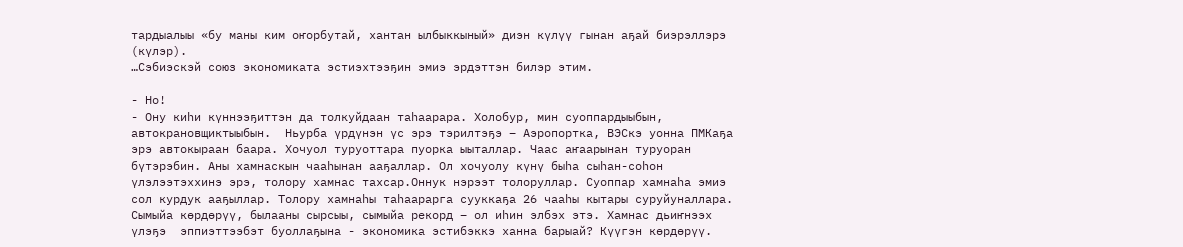тардыалыы «бу маны ким оҥорбутай, хантан ылбыккыный» диэн күлүү гынан аҕай биэрэллэрэ (күлэр).
…Сэбиэскэй союз экономиката эстиэхтээҕин эмиэ эрдэттэн билэр этим.

- Но!
- Ону киһи күннээҕиттэн да толкуйдаан таһаарара. Холобур, мин суоппардыыбын, автокрановщиктыыбын.  Ньурба үрдүнэн үс эрэ тэрилтэҕэ – Аэропортка, ВЭСкэ уонна ПМКаҕа эрэ автокыраан баара. Хочуол туруоттара пуорка ыыталлар. Чаас аҥаарынан туруоран бүтэрэбин. Аны хамнаскын чааһынан ааҕаллар. Ол хочуолу күнү быһа сыһан-соһон үлэлээтэххинэ эрэ, толору хамнас тахсар.Оннук нэрээт толоруллар. Суоппар хамнаһа эмиэ сол курдук ааҕыллар. Толору хамнаһы таһаарарга сууккаҕа 26 чааһы кытары суруйуналлара. Сымыйа көрдөрүү, былааны сырсыы, сымыйа рекорд – ол иһин элбэх этэ. Хамнас дьиҥнээх үлэҕэ  эппиэттээбэт буоллаҕына - экономика эстибэккэ ханна барыай? Күүгэн көрдөрүү.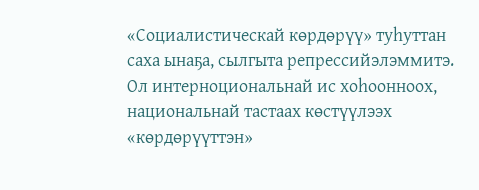«Социалистическай көрдөрүү» туһуттан саха ынаҕа, сылгыта репрессийэлэммитэ. Ол интерноциональнай ис хоһоонноох, национальнай тастаах көстүүлээх «көрдөрүүттэн»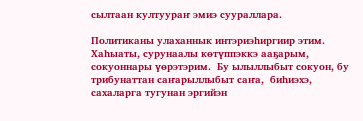сылтаан култуураҥ эмиэ суураллара.

Политиканы улаханнык интэриэһиргиир этим. Хаһыаты, сурунаалы көтүппэккэ ааҕарым, сокуоннары үөрэтэрим.  Бу ылыллыбыт сокуон, бу трибунаттан саҥарыллыбыт саҥа,  биһиэхэ, сахаларга тугунан эргийэн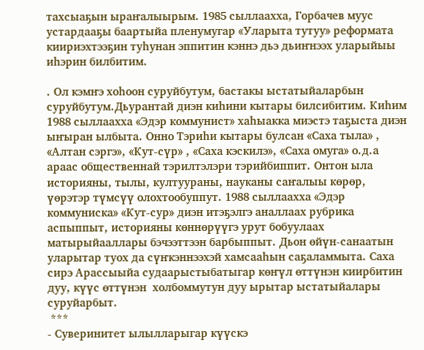тахсыаҕын ыраҥалыырым. 1985 сыллаахха, Горбачев муус устардааҕы баартыйа пленумугар «Уларыта тутуу» реформата киириэхтээҕин туһунан эппитин кэннэ дьэ дьиҥнээх уларыйыы иһэрин билбитим.

. Ол кэмҥэ хоһоон суруйбутум, бастакы ыстатыйаларбын суруйбутум.Дьурантай диэн киһини кытары билсибитим. Киһим  1988 сыллаахха «Эдэр коммунист» хаһыакка миэстэ таҕыста диэн ыҥыран ылбыта. Онно Тэриһи кытары булсан «Саха тыла» , «Алтан сэргэ», «Кут-сүр» , «Саха кэскилэ», «Саха омуга» о.д.а араас общественнай тэрилтэлэри тэрийбиппит. Онтон ыла историяны, тылы, култуураны, науканы саҥалыы көрөр, үөрэтэр түмсүү олохтообуппут. 1988 сыллаахха «Эдэр коммуниска» «Кут-сур» диэн итэҕэлгэ аналлаах рубрика аспыппыт, историяны көннөрүүгэ урут бобуулаах матырыйааллары бэчээттээн барбыппыт. Дьон өйүн-санаатын уларытар туох да сүҥкэннээхэй хамсааһын саҕаламмыта. Саха сирэ Арассыыйа судаарыстыбатыгар көҥүл өттүнэн киирбитин дуу, күүс өттүнэн  холбоммутун дуу ырытар ыстатыйалары суруйарбыт.
 ***
- Суверинитет ылылларыгар күүскэ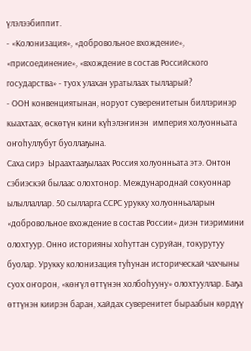үлэлээбиппит.
- «Колонизация», «добровольное вхождение», «присоединение», «вхождение в состав Российского государства» - туох улахан уратылаах тылларый?
- ООН конвенциятынан, норуот суверенитетын биллэринэр кыахтаах, өскөтүн кини күһэлэҥинэн  империя холуонньата  оҥоһуллубут буоллаҕына.
Саха сирэ  Ыраахтааҕылаах Россия холуонньата этэ. Онтон сэбиэскэй былаас олохтонор. Международнай сокуоннар ылыллаллар. 50 сылларга ССРС урукку холуонньаларын  «добровольное вхождение в состав России» диэн тиэримини олохтуур. Онно историяны хоһуттан суруйан, токурутуу буолар. Урукку колонизация туһунан историческай чахчыны суох оҥорон, «көҥүл өттүнэн холбоһууну» олохтууллар. Баҕа өттүнэн киирэн баран, хайдах суверенитет быраабын көрдүү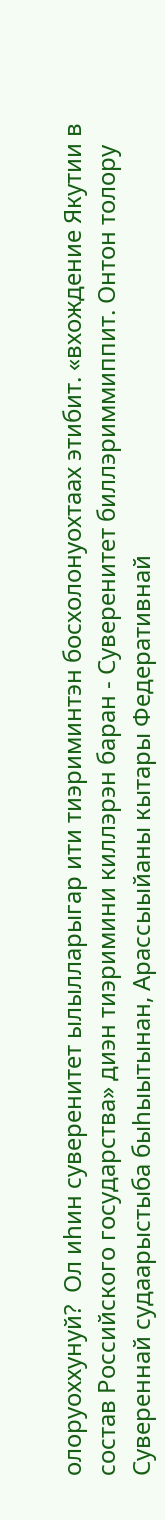олоруоххунуй?  Ол иһин суверенитет ылылларыгар ити тиэриминтэн босхолонуохтаах этибит. «вхождение Якутии в состав Российского государства» диэн тиэримини киллэрэн баран - Суверенитет биллэриммиппит. Онтон толору Сувереннай судаарыстыба быһыытынан, Арассыыйаны кытары Федеративнай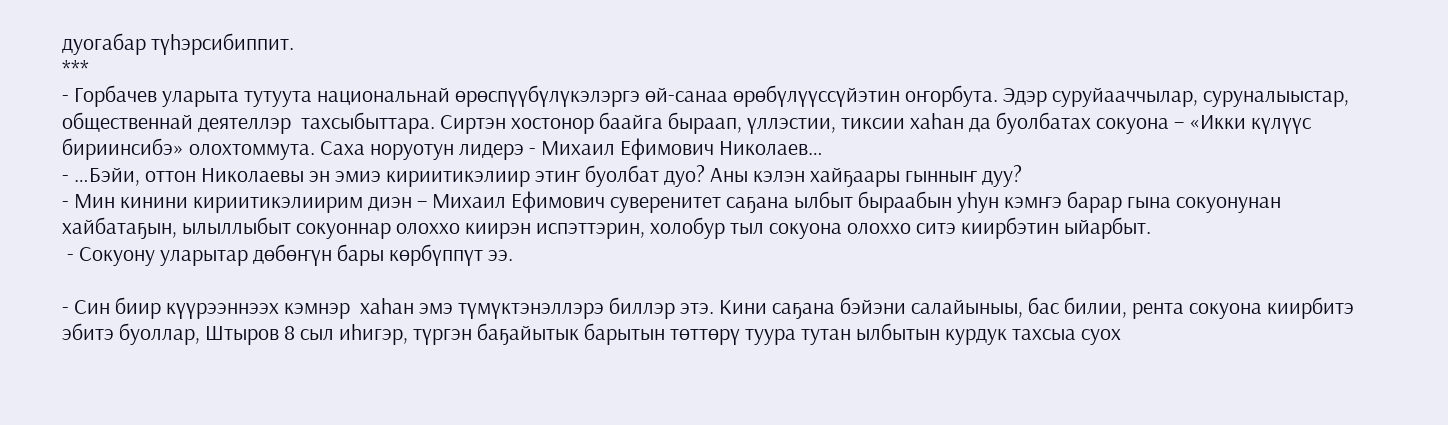дуогабар түһэрсибиппит.
***
- Горбачев уларыта тутуута национальнай өрөспүүбүлүкэлэргэ өй-санаа өрөбүлүүссүйэтин оҥорбута. Эдэр суруйааччылар, суруналыыстар, общественнай деятеллэр  тахсыбыттара. Сиртэн хостонор баайга быраап, үллэстии, тиксии хаһан да буолбатах сокуона – «Икки күлүүс бириинсибэ» олохтоммута. Саха норуотун лидерэ - Михаил Ефимович Николаев…
- …Бэйи, оттон Николаевы эн эмиэ кириитикэлиир этиҥ буолбат дуо? Аны кэлэн хайҕаары гынныҥ дуу?
- Мин кинини кириитикэлиирим диэн – Михаил Ефимович суверенитет саҕана ылбыт быраабын уһун кэмҥэ барар гына сокуонунан хайбатаҕын, ылыллыбыт сокуоннар олоххо киирэн испэттэрин, холобур тыл сокуона олоххо ситэ киирбэтин ыйарбыт.
 - Сокуону уларытар дөбөҥүн бары көрбүппүт ээ.

- Син биир күүрээннээх кэмнэр  хаһан эмэ түмүктэнэллэрэ биллэр этэ. Кини саҕана бэйэни салайыныы, бас билии, рента сокуона киирбитэ эбитэ буоллар, Штыров 8 сыл иһигэр, түргэн баҕайытык барытын төттөрү туура тутан ылбытын курдук тахсыа суох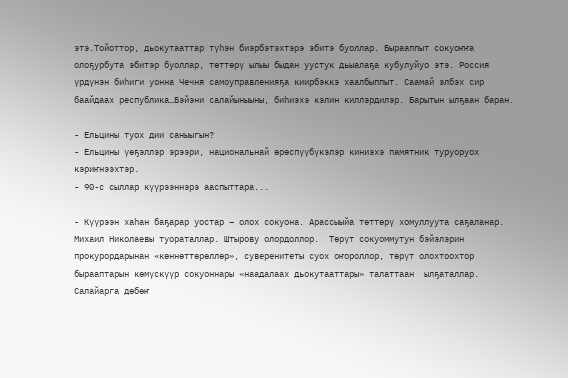этэ.Тойоттор, дьокутааттар түһэн биэрбэтэхтэрэ эбитэ буоллар. Бырааппыт сокуоҥҥа олоҕурбута эбитэр буоллар, төттөрү ылыы быдан уустук дьыалаҕа кубулуйуо этэ. Россия үрдүнэн биһиги уонна Чечня самоуправленияҕа киирбэккэ хаалбыппыт. Саамай элбэх сир баайдаах республика…Бэйэни салайыныыны, биһиэхэ кэлин киллэрдилэр. Барытын ылҕаан баран.

- Ельцины туох дии саныыгын?
- Ельцины үөҕэллэр эрээри, национальнай өрөспүүбүкэлэр киниэхэ памятник туруоруох кэриҥнээхтэр.
- 90-с сыллар күүрээннэрэ ааспыттара...

- Күүрээн хаһан баҕарар уостар – олох сокуона. Арассыыйа төттөрү хомуллуута саҕаланар. Михаил Николаевы туораталлар. Штырову олордоллор.  Төрүт сокуоммутун бэйэлэрин прокурордарынан «көннөттөрөллөр», суверенитеты суох оҥороллор, төрүт олохтоохтор бырааптарын көмүскүүр сокуоннары «наадалаах дьокутааттары» талаттаан  ылҕаталлар. Салайарга дөбөҥ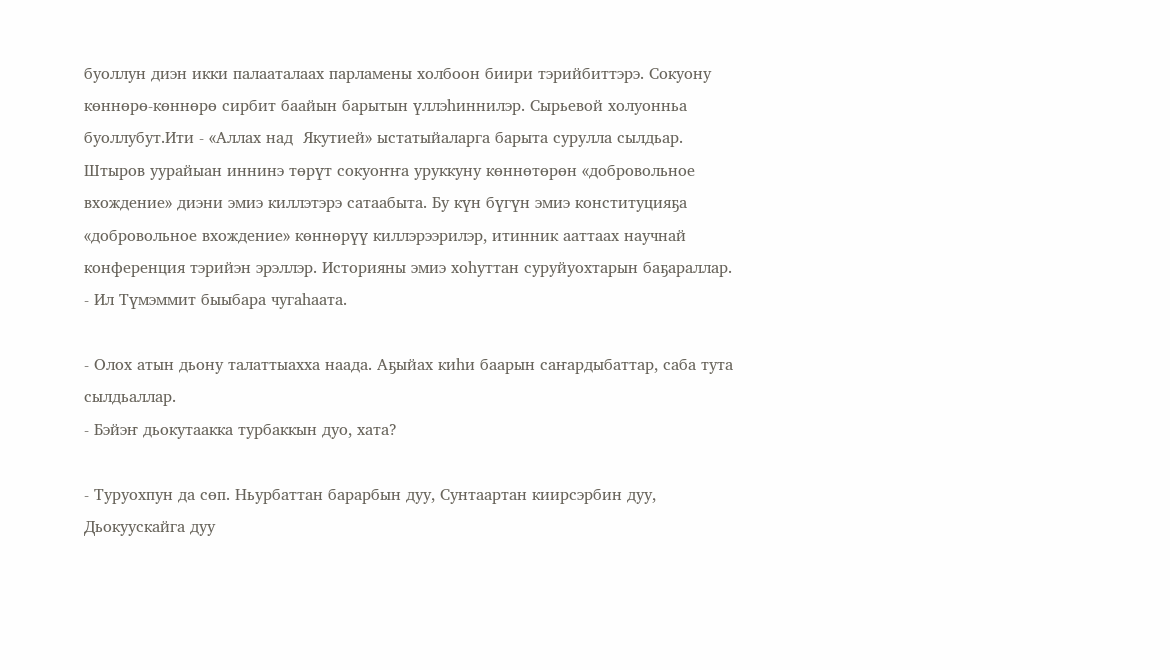буоллун диэн икки палааталаах парламены холбоон биири тэрийбиттэрэ. Сокуону көннөрө-көннөрө сирбит баайын барытын үллэһиннилэр. Сырьевой холуонньа буоллубут.Ити - «Аллах над  Якутией» ыстатыйаларга барыта сурулла сылдьар. Штыров уурайыан иннинэ төрүт сокуоҥҥа уруккуну көннөтөрөн «добровольное вхождение» диэни эмиэ киллэтэрэ сатаабыта. Бу күн бүгүн эмиэ конституцияҕа «добровольное вхождение» көннөрүү киллэрээрилэр, итинник ааттаах научнай конференция тэрийэн эрэллэр. Историяны эмиэ хоһуттан суруйуохтарын баҕараллар.
- Ил Түмэммит быыбара чугаһаата.

- Олох атын дьону талаттыахха наада. Аҕыйах киһи баарын саҥардыбаттар, саба тута сылдьаллар.
- Бэйэҥ дьокутаакка турбаккын дуо, хата?

- Туруохпун да сөп. Ньурбаттан барарбын дуу, Сунтаартан киирсэрбин дуу, Дьокуускайга дуу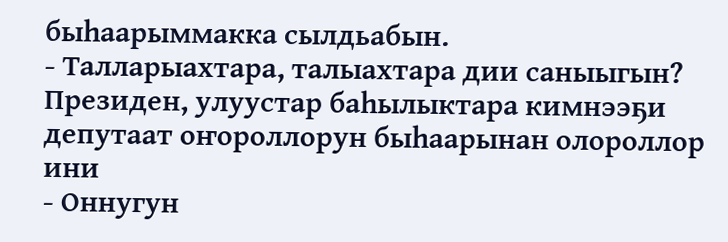быһаарыммакка сылдьабын.
- Талларыахтара, талыахтара дии саныыгын? Президен, улуустар баһылыктара кимнээҕи депутаат оҥороллорун быһаарынан олороллор ини
- Оннугун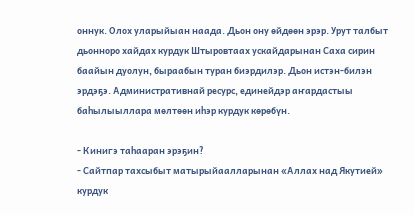оннук. Олох уларыйыан наада. Дьон ону өйдөөн эрэр. Урут талбыт дьонноро хайдах курдук Штыровтаах ускайдарынан Саха сирин баайын дуолун, быраабын туран биэрдилэр. Дьон истэн-билэн эрдэҕэ. Административнай ресурс, единейдэр аҥардастыы баһылыыллара мөлтөөн иһэр курдук көрөбүн.

- Кинигэ таһааран эрэҕин?
- Сайтпар тахсыбыт матырыйаалларынан «Аллах над Якутией» курдук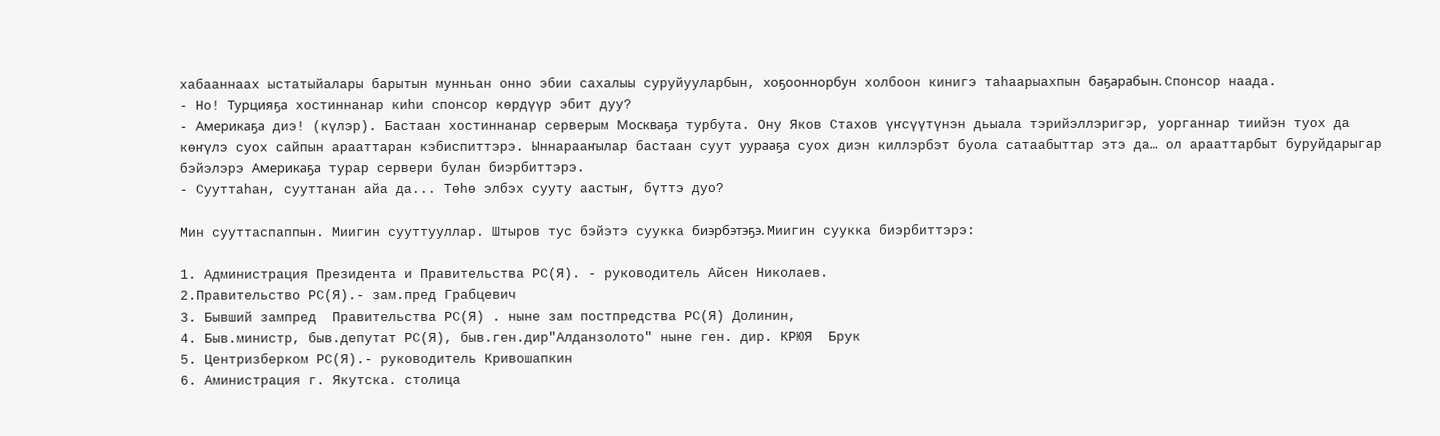хабааннаах ыстатыйалары барытын мунньан онно эбии сахалыы суруйууларбын, хоҕооннорбун холбоон кинигэ таһаарыахпын баҕарабын. Спонсор наада.
- Но! Турцияҕа хостиннанар киһи спонсор көрдүүр эбит дуу?
- Америкаҕа диэ! (күлэр). Бастаан хостиннанар серверым Москваҕа турбута. Ону Яков Стахов үҥсүүтүнэн дьыала тэрийэллэригэр, уорганнар тиийэн туох да көҥүлэ суох сайпын арааттаран кэбиспиттэрэ. Ыннарааҥылар бастаан суут уурааҕа суох диэн киллэрбэт буола сатаабыттар этэ да… ол арааттарбыт буруйдарыгар бэйэлэрэ Америкаҕа турар сервери булан биэрбиттэрэ.
- Сууттаһан, сууттанан айа да... Төһө элбэх сууту аастыҥ, бүттэ дуо?

Мин сууттаспаппын. Миигин сууттууллар. Штыров тус бэйэтэ суукка биэрбэтэҕэ. Миигин суукка биэрбиттэрэ:

1. Администрация Президента и Правительства РС(Я). - руководитель Айсен Николаев.
2.Правительство РС(Я).- зам.пред Грабцевич
3. Бывший зампред  Правительства РС(Я) . ныне зам постпредства РС(Я) Долинин,
4. Быв.министр, быв.депутат РС(Я), быв.ген.дир"Алданзолото" ныне ген. дир. КРЮЯ  Брук
5. Центризберком РС(Я).- руководитель Кривошапкин
6. Аминистрация г. Якутска. столица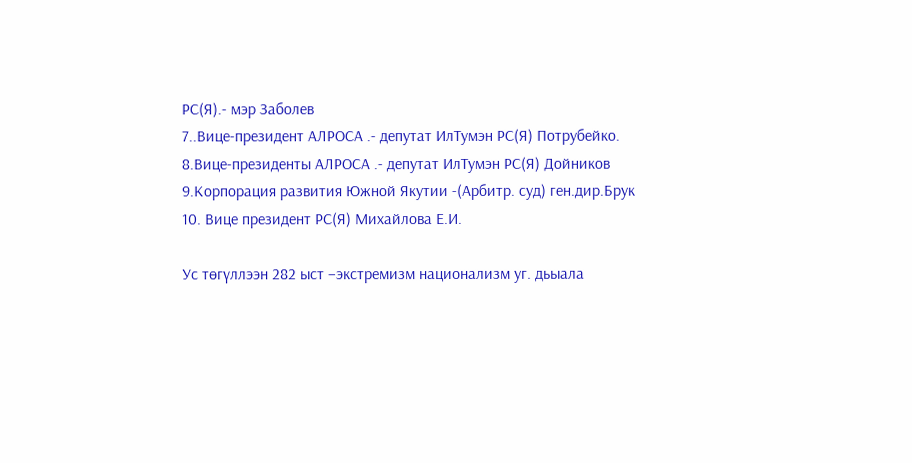РС(Я).- мэр Заболев
7..Вице-президент АЛРОСА .- депутат ИлТумэн РС(Я) Потрубейко.
8.Вице-президенты АЛРОСА .- депутат ИлТумэн РС(Я) Дойников
9.Корпорация развития Южной Якутии -(Арбитр. суд) ген.дир.Брук
10. Вице президент РС(Я) Михайлова Е.И.

Ус төгүллээн 282 ыст –экстремизм национализм уг. дьыала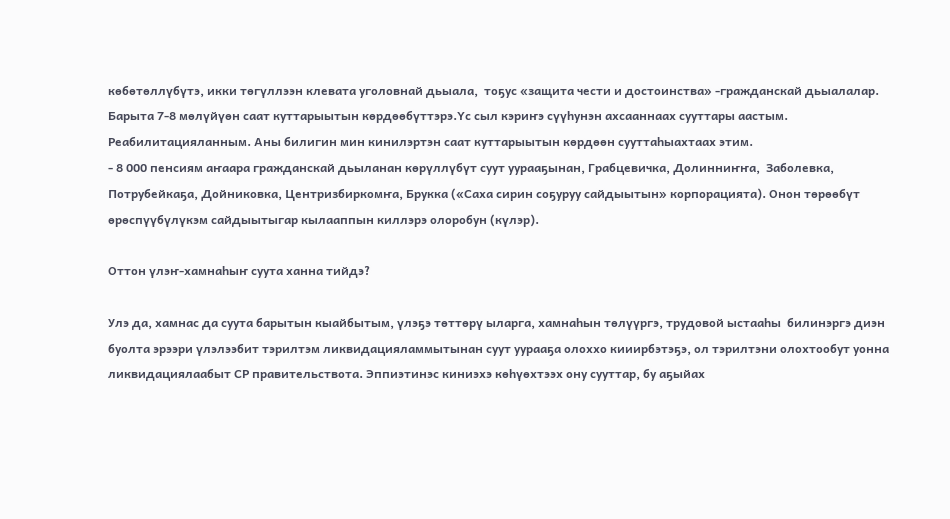көбөтөллүбүтэ, икки төгүллээн клевата уголовнай дьыала,  тоҕус «защита чести и достоинства» -гражданскай дьыалалар.  Барыта 7-8 мөлүйүөн саат куттарыытын көрдөөбүттэрэ.Үс сыл кэриҥэ сүүһунэн ахсааннаах сууттары аастым. Реабилитацияланным. Аны билигин мин кинилэртэн саат куттарыытын көрдөөн сууттаһыахтаах этим.
- 8 000 пенсиям аҥаара гражданскай дьыланан көрүллүбүт суут уурааҕынан, Грабцевичка, Долинниҥҥа,  Заболевка, Потрубейкаҕа, Дойниковка, Центризбиркомҥа, Брукка («Саха сирин соҕуруу сайдыытын» корпорацията). Онон төрөөбүт өрөспүүбүлүкэм сайдыытыгар кылааппын киллэрэ олоробун (күлэр).

Оттон үлэҥ-хамнаһыҥ суута ханна тийдэ?

Улэ да, хамнас да суута барытын кыайбытым, үлэҕэ төттөрү ыларга, хамнаһын төлүүргэ, трудовой ыстааһы  билинэргэ диэн буолта эрээри үлэлээбит тэрилтэм ликвидацияламмытынан суут уурааҕа олоххо кииирбэтэҕэ, ол тэрилтэни олохтообут уонна ликвидациялаабыт СР правительствота. Эппиэтинэс киниэхэ көһүөхтээх ону сууттар, бу аҕыйах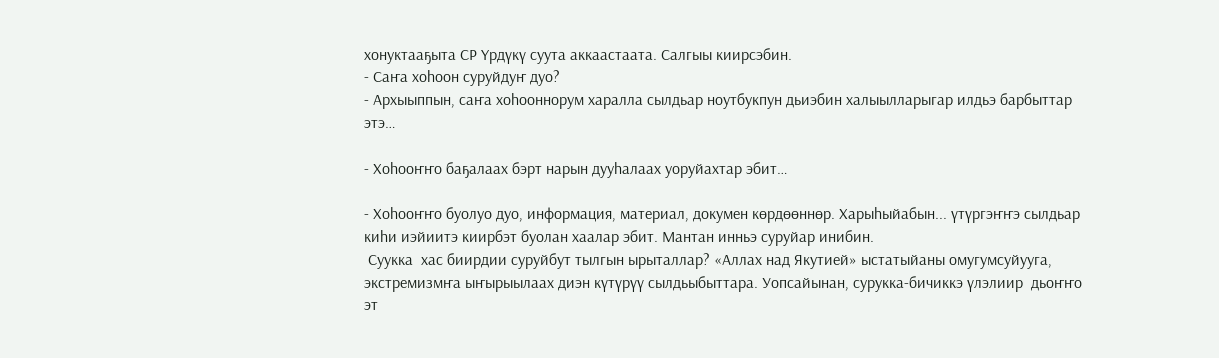хонуктааҕыта СР Үрдүкү суута аккаастаата. Салгыы киирсэбин.
- Саҥа хоһоон суруйдуҥ дуо?
- Архыыппын, саҥа хоһооннорум харалла сылдьар ноутбукпун дьиэбин халыылларыгар илдьэ барбыттар этэ…

- Хоһооҥҥо баҕалаах бэрт нарын дууһалаах уоруйахтар эбит…

- Хоһооҥҥо буолуо дуо, информация, материал, докумен көрдөөннөр. Харыһыйабын... үтүргэҥҥэ сылдьар киһи иэйиитэ киирбэт буолан хаалар эбит. Мантан инньэ суруйар инибин.
 Суукка  хас биирдии суруйбут тылгын ырыталлар? «Аллах над Якутией» ыстатыйаны омугумсуйууга, экстремизмҥа ыҥырыылаах диэн күтүрүү сылдьыбыттара. Уопсайынан, сурукка-бичиккэ үлэлиир  дьоҥҥо эт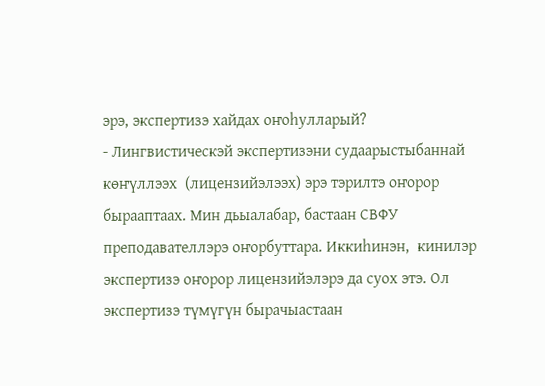эрэ, экспертизэ хайдах оҥоһулларый?
- Лингвистическэй экспертизэни судаарыстыбаннай көҥүллээх  (лицензийэлээх) эрэ тэрилтэ оҥорор бырааптаах. Мин дьыалабар, бастаан СВФУ преподавателлэрэ оҥорбуттара. Иккиһинэн,  кинилэр экспертизэ оҥорор лицензийэлэрэ да суох этэ. Ол экспертизэ түмүгүн бырачыастаан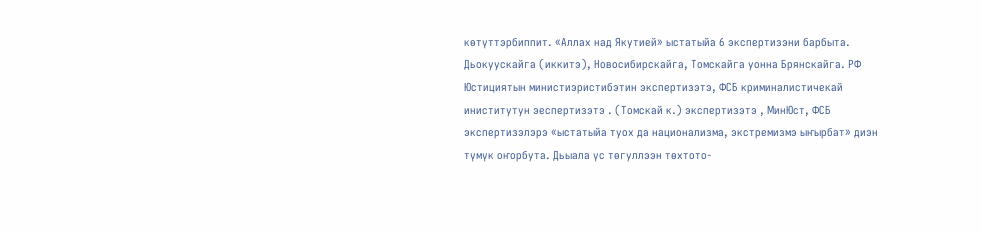көтүттэрбиппит. «Аллах над Якутией» ыстатыйа 6 экспертизэни барбыта. Дьокуускайга (иккитэ), Новосибирскайга, Томскайга уонна Брянскайга. РФ Юстициятын министиэристибэтин экспертизэтэ, ФСБ криминалистичекай иниститутун эеспертизэтэ . (Томскай к.) экспертизэтэ , МинЮст, ФСБ экспертизэлэрэ «ыстатыйа туох да национализма, экстремизмэ ыҥырбат» диэн түмүк оҥорбута. Дьыала үс төгуллээн төхтото-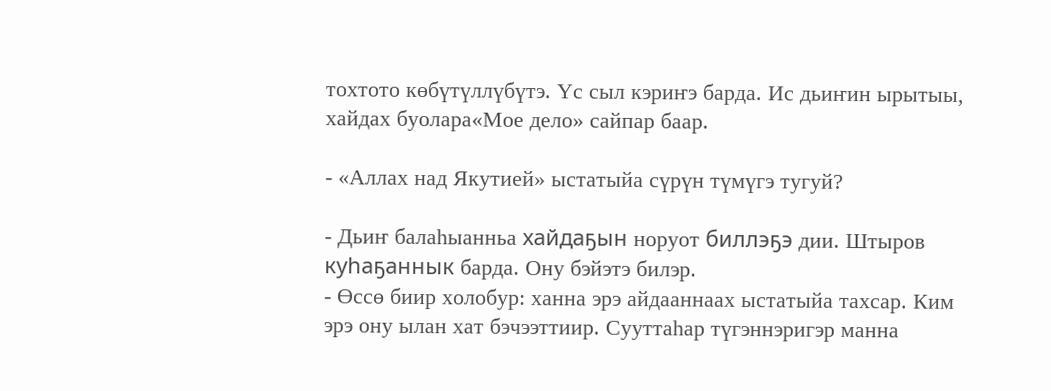тохтото көбүтүллүбүтэ. Үс сыл кэриҥэ барда. Ис дьиҥин ырытыы, хайдах буолара«Мое дело» сайпар баар.

- «Аллах над Якутией» ыстатыйа сүрүн түмүгэ тугуй?

- Дьиҥ балаһыанньа хайдаҕын норуот биллэҕэ дии. Штыров куһаҕаннык барда. Ону бэйэтэ билэр.
- Өссө биир холобур: ханна эрэ айдааннаах ыстатыйа тахсар. Ким эрэ ону ылан хат бэчээттиир. Сууттаһар түгэннэригэр манна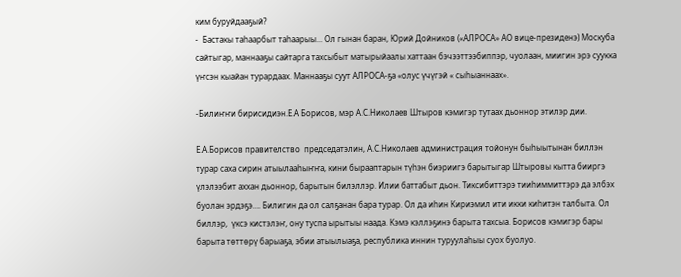ким буруйдааҕый?
-  Бастакы таһаарбыт таһаарыы... Ол гынан баран, Юрий Дойников («АЛРОСА» АО вице-президенэ) Москуба сайтыгар, маннааҕы сайтарга тахсыбыт матырыйаалы хаттаан бэчээттээбиппэр, чуолаан, миигин эрэ суукка үҥсэн кыайан турардаах. Маннааҕы суут АЛРОСА-ҕа «олус үчүгэй « сыһыаннаах».

-Билиҥҥи бирисидиэн.Е.А Борисов, мэр А.С.Николаев Штыров кэмигэр тутаах дьоннор этилэр дии.

Е.А.Борисов правителство  председатэлин, А.С.Николаев администрация тойонун быһыытынан биллэн турар саха сирин атыылааһыҥҥа, кини бырааптарын түһэн биэриигэ барытыгар Штыровы кытта бииргэ үлэлээбит аххан дьоннор, барытын билэллэр. Илии баттабыт дьон. Тиксибиттэрэ тииһиммиттэрэ да элбэх буолан эрдэҕэ…. Билигин да ол салҕанан бара турар. Ол да иһин Кириэмил ити икки киһитэн талбыта. Ол биллэр,  үксэ кистэлэҥ, ону туспа ырытыы наада. Кэмэ кэллэҕинэ барыта тахсыа. Борисов кэмигэр бары барыта төттөрү барыаҕа, эбии атыылыаҕа, республика иннин туруулаһыы суох буолуо.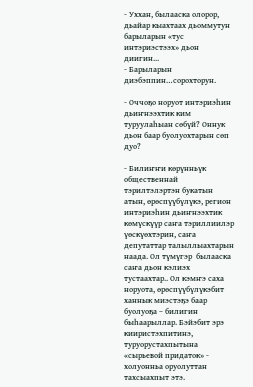- Уххан, былааска олорор, дьайар кыахтаах дьоммутун барыларын «тус интэриэстээх» дьон диигин...
- Барыларын диэбэппин…сорохторун.

- Оччоҕо норуот интэриэһин дьиҥнээхтик ким туруулаһыан сөбүй? Оннук дьон баар буолуохтарын сөп дуо?

- Билиҥҥи көрүнньүк общественнай тэрилтэлэртэн букатын атын, өрөспүүбүлүкэ, регион интэриэһин дьиҥнээхтик көмүскүүр саҥа тэриллиилэр үөскүөхтэрин, саҥа депутаттар талыллыахтарын наада. Ол түмүгэр  былааска саҥа дьон кэлиэх тустаахтар.. Ол кэмҥэ саха норуота, өрөспүүбүлүкэбит ханнык миэстэҕэ баар буолуоҕа – билигин  быһаарыллар. Бэйэбит эрэ кииристэхпитинэ, туруорустахпытына «сырьевой придаток» - холуонньа оруолуттан тахсыахпыт этэ.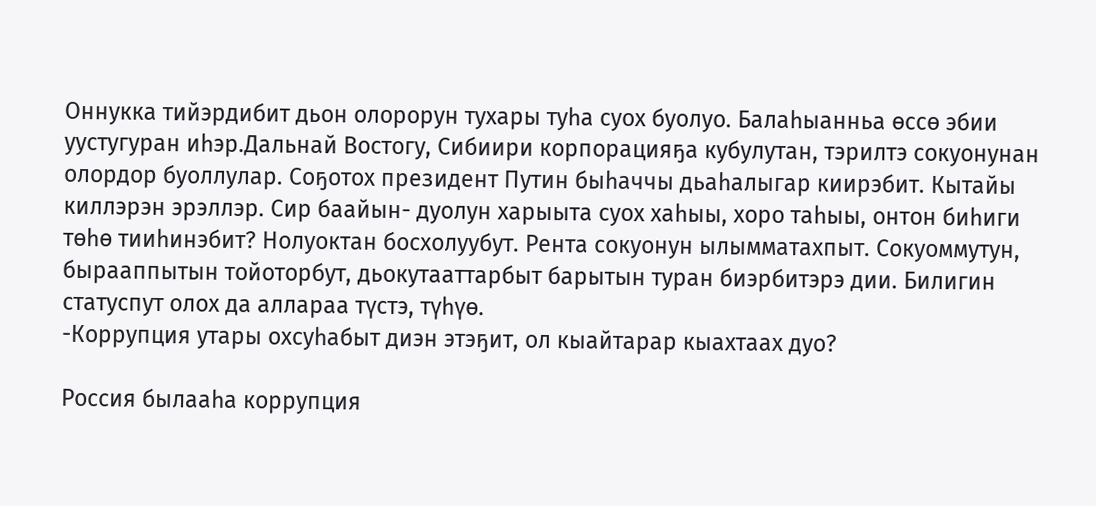Оннукка тийэрдибит дьон олорорун тухары туһа суох буолуо. Балаһыанньа өссө эбии уустугуран иһэр.Дальнай Востогу, Сибиири корпорацияҕа кубулутан, тэрилтэ сокуонунан олордор буоллулар. Соҕотох президент Путин быһаччы дьаһалыгар киирэбит. Кытайы киллэрэн эрэллэр. Сир баайын- дуолун харыыта суох хаһыы, хоро таһыы, онтон биһиги төһө тииһинэбит? Нолуоктан босхолуубут. Рента сокуонун ылымматахпыт. Сокуоммутун, бырааппытын тойоторбут, дьокутааттарбыт барытын туран биэрбитэрэ дии. Билигин статуспут олох да аллараа түстэ, түһүө.
-Коррупция утары охсуһабыт диэн этэҕит, ол кыайтарар кыахтаах дуо?

Россия былааһа коррупция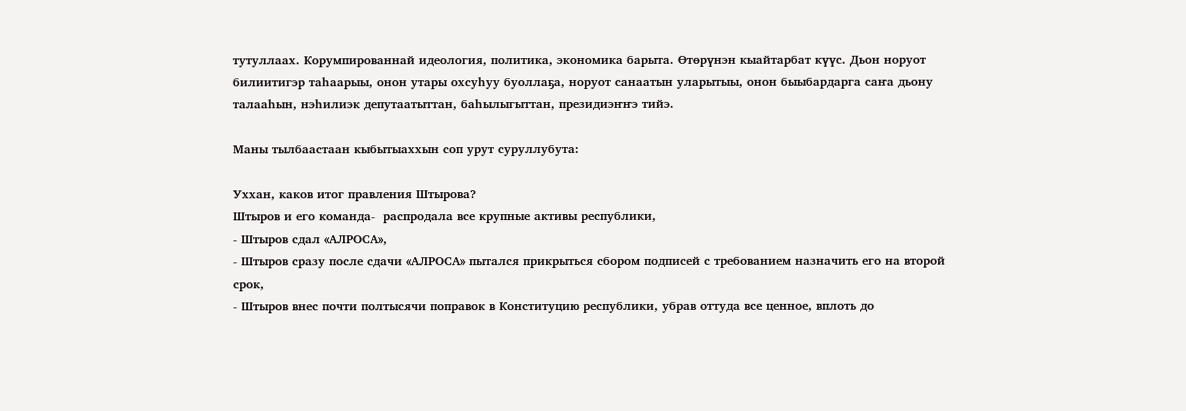тутуллаах. Корумпированнай идеология, политика, экономика барыта. Өтөрүнэн кыайтарбат күүс. Дьон норуот билиитигэр таһаарыы, онон утары охсуһуу буоллаҕа, норуот санаатын уларытыы, онон быыбардарга саҥа дьону талааһын, нэһилиэк депутаатыттан, баһылыгыттан, президиэҥҥэ тийэ.

Маны тылбаастаан кыбытыаххын соп урут суруллубута:

Уххан, каков итог правления Штырова?
Штыров и его команда-  распродала все крупные активы республики,
- Штыров сдал «АЛРОСА»,
- Штыров сразу после сдачи «АЛРОСА» пытался прикрыться сбором подписей с требованием назначить его на второй срок,
- Штыров внес почти полтысячи поправок в Конституцию республики, убрав оттуда все ценное, вплоть до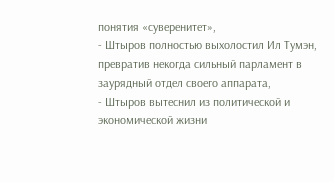понятия «суверенитет»,
- Штыров полностью выхолостил Ил Тумэн, превратив некогда сильный парламент в заурядный отдел своего аппарата,
- Штыров вытеснил из политической и экономической жизни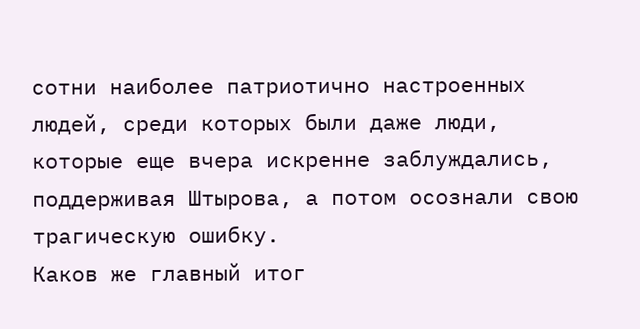сотни наиболее патриотично настроенных людей, среди которых были даже люди, которые еще вчера искренне заблуждались, поддерживая Штырова, а потом осознали свою трагическую ошибку.
Каков же главный итог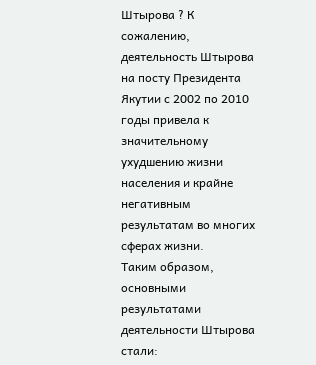Штырова ? К сожалению, деятельность Штырова на посту Президента Якутии с 2002 по 2010 годы привела к  значительному ухудшению жизни населения и крайне негативным результатам во многих сферах жизни.
Таким образом, основными результатами деятельности Штырова стали: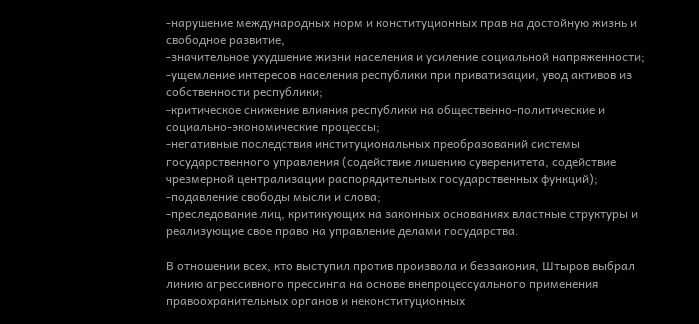-нарушение международных норм и конституционных прав на достойную жизнь и свободное развитие,
-значительное ухудшение жизни населения и усиление социальной напряженности;
-ущемление интересов населения республики при приватизации, увод активов из собственности республики;
-критическое снижение влияния республики на общественно-политические и социально-экономические процессы;
-негативные последствия институциональных преобразований системы государственного управления (содействие лишению суверенитета, содействие чрезмерной централизации распорядительных государственных функций);
-подавление свободы мысли и слова;
-преследование лиц, критикующих на законных основаниях властные структуры и реализующие свое право на управление делами государства.

В отношении всех, кто выступил против произвола и беззакония, Штыров выбрал линию агрессивного прессинга на основе внепроцессуального применения  правоохранительных органов и неконституционных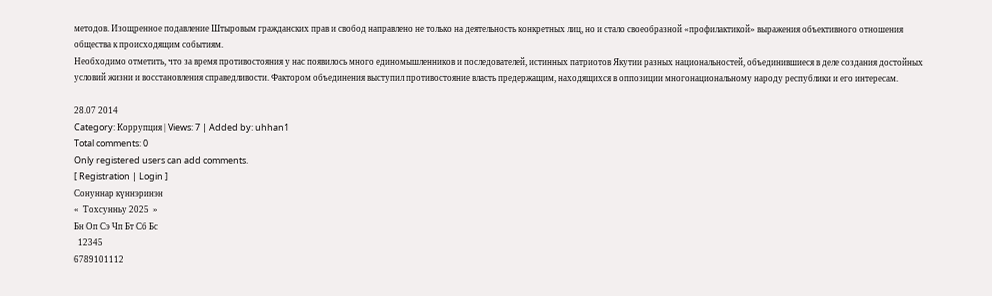методов. Изощренное подавление Штыровым гражданских прав и свобод направлено не только на деятельность конкретных лиц, но и стало своеобразной «профилактикой» выражения объективного отношения общества к происходящим событиям.
Необходимо отметить, что за время противостояния у нас появилось много единомышленников и последователей, истинных патриотов Якутии разных национальностей, объединившиеся в деле создания достойных условий жизни и восстановления справедливости. Фактором объединения выступил противостояние власть предержащим, находящихся в оппозиции многонациональному народу республики и его интересам.

28.07 2014
Category: Коррупция | Views: 7 | Added by: uhhan1
Total comments: 0
Only registered users can add comments.
[ Registration | Login ]
Сонуннар күннэринэн
«  Тохсунньу 2025  »
Бн Оп Сэ Чп Бт Сб Бс
  12345
6789101112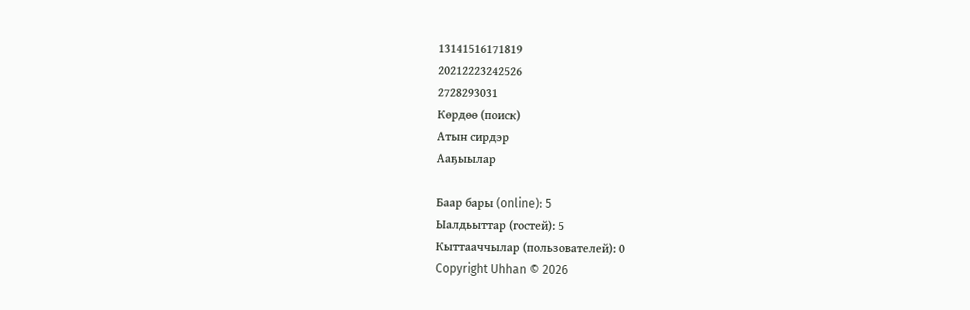13141516171819
20212223242526
2728293031
Көрдөө (поиск)
Атын сирдэр
Ааҕыылар

Баар бары (online): 5
Ыалдьыттар (гостей): 5
Кыттааччылар (пользователей): 0
Copyright Uhhan © 2026